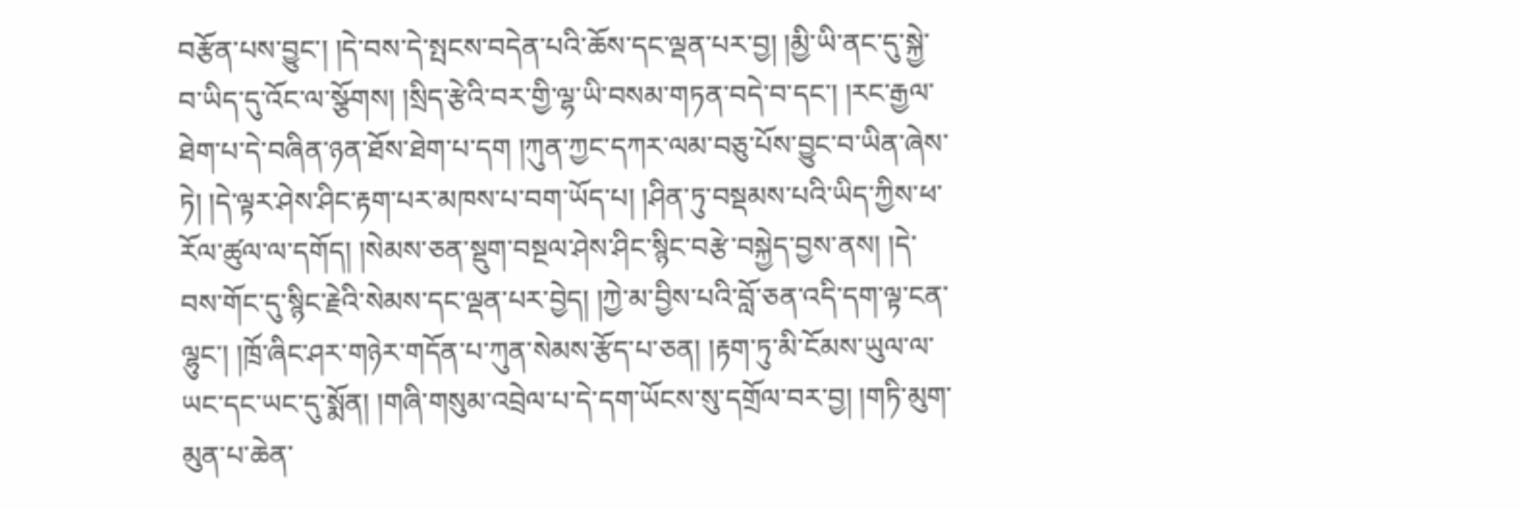བརྩོན་པས་བྱུང་། །དེ་བས་དེ་སྤངས་བདེན་པའི་ཆོས་དང་ལྡན་པར་བྱ། །མྱི་ཡི་ནང་དུ་སྐྱེ་བ་ཡིད་དུ་འོང་ལ་སྩོགས། །སྲིད་རྩེའི་བར་གྱི་ལྷ་ཡི་བསམ་གཏན་བདེ་བ་དང་། །རང་རྒྱལ་ཐེག་པ་དེ་བཞིན་ཉན་ཐོས་ཐེག་པ་དག །ཀུན་ཀྱང་དཀར་ལམ་བཅུ་པོས་བྱུང་བ་ཡིན་ཞེས་ཏེ། །དེ་ལྟར་ཤེས་ཤིང་རྟག་པར་མཁས་པ་བག་ཡོད་པ། །ཤིན་ཏུ་བསྡམས་པའི་ཡིད་ཀྱིས་ཕ་རོལ་ཚུལ་ལ་དགོད། །སེམས་ཅན་སྡུག་བསྔལ་ཤེས་ཤིང་སྙིང་བརྩེ་བསྐྱེད་བྱས་ནས། །དེ་བས་གོང་དུ་སྙིང་རྗེའི་སེམས་དང་ལྡན་པར་བྱེད། །ཀྱེ་མ་བྱིས་པའི་བློ་ཅན་འདི་དག་ལྟ་ངན་ལྷུང་། །ཁྲོ་ཞིང་ཤར་གཉེར་གདོན་པ་ཀུན་སེམས་རྩོད་པ་ཅན། །རྟག་ཏུ་མི་ངོམས་ཡུལ་ལ་ཡང་དང་ཡང་དུ་སྨོན། །གཞི་གསུམ་འབྲེལ་པ་དེ་དག་ཡོངས་སུ་དགྲོལ་བར་བྱ། །གཏི་མུག་མུན་པ་ཆེན་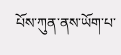པོས་ཀུན་ནས་ཡོག་པ་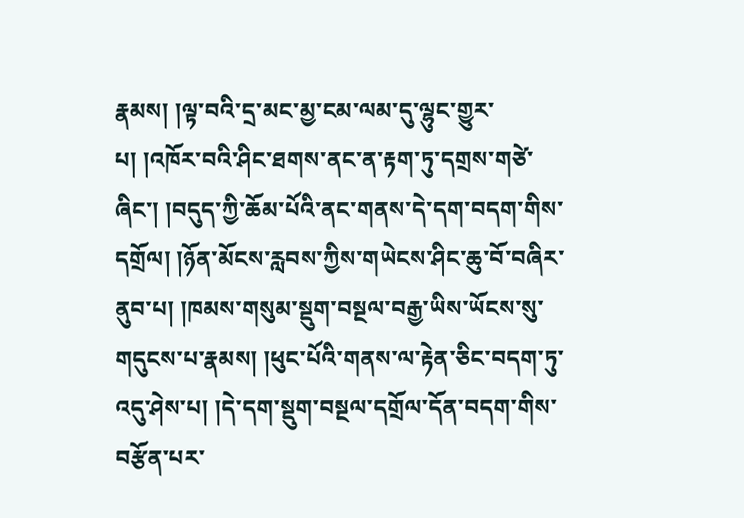རྣམས། །ལྟ་བའི་དྲ་མང་མྱ་ངམ་ལམ་དུ་ལྷུང་གྱུར་པ། །འཁོར་བའི་ཤིང་ཐགས་ནང་ན་རྟག་ཏུ་དགྲས་གཙེ་ཞིང་། །བདུད་ཀྱི་ཆོམ་པོའི་ནང་གནས་དེ་དག་བདག་གིས་དགྲོལ། །ཉོན་མོངས་རླབས་ཀྱིས་གཡེངས་ཤིང་ཆུ་བོ་བཞིར་ནུབ་པ། །ཁམས་གསུམ་སྡུག་བསྔལ་བརྒྱ་ཡིས་ཡོངས་སུ་གདུངས་པ་རྣམས། །ཕུང་པོའི་གནས་ལ་རྟེན་ཅིང་བདག་ཏུ་འདུ་ཤེས་པ། །དེ་དག་སྡུག་བསྔལ་དགྲོལ་དོན་བདག་གིས་བརྩོན་པར་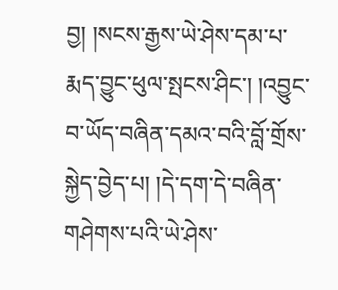བྱ། །སངས་རྒྱས་ཡེ་ཤེས་དམ་པ་རྨད་བྱུང་ཕུལ་སྤངས་ཤིང་། །འབྱུང་བ་ཡོད་བཞིན་དམའ་བའི་བློ་གྲོས་སྐྱེད་བྱེད་པ། །དེ་དག་དེ་བཞིན་གཤེགས་པའི་ཡེ་ཤེས་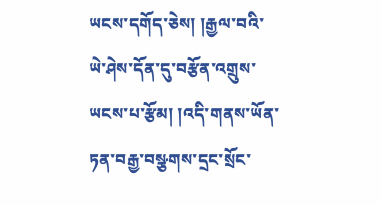ཡངས་དགོད་ཅེས། །རྒྱལ་བའི་ཡེ་ཤེས་དོན་དུ་བརྩོན་འགྲུས་ཡངས་པ་རྩོམ། །འདི་གནས་ཡོན་ཏན་བརྒྱ་བསྩགས་དྲང་སྲོང་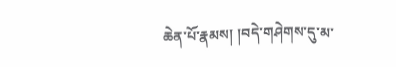ཆེན་པོ་རྣམས། །བདེ་གཤེགས་དུ་མ་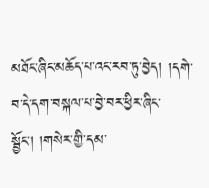མཐོང་ཞིང་མཆོད་པ་འང་རབ་ཏུ་བྱེད། །དགེ་བ་དེ་དག་བསྐལ་པ་བྱེ་བར་ཕྱིར་ཞིང་སྦྱོང་། །གསེར་གྱི་དམ་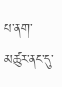པ་ནག་མཚུར་ནང་དུ་